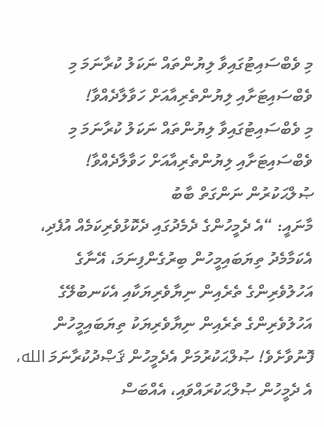މި ވެބްސައިޓުގައިވާ ލިޔުންތައް ނަކަލު ކުރާނަމަ މި ވެބްސައިޓަށާއި ލިޔުންތެރިއާއަށް ހަވާލާދެއްވާ!
މި ވެބްސައިޓުގައިވާ ލިޔުންތައް ނަކަލު ކުރާނަމަ މި ވެބްސައިޓަށާއި ލިޔުންތެރިއާއަށް ހަވާލާދެއްވާ!
ޞުލްޙަކުރުން ނަންގަތް ބާބު
މާނައީ: “އެ ދެމީހުންގެ ދެމެދުގައި ދެކޮޅުވެރިކަމެއް އުފެދި، އެކަމާމެދު ތިޔަބައިމީހުން ބިރުގެންފިނަމަ، އޭނާގެ އަހުލުވެރިންގެ ތެރެއިން ނިޔާވެރިޔަކާއި އެކަނބުލޭގެ އަހުލުވެރިންގެ ތެރެއިން ނިޔާވެރިޔަކު ތިޔަބައިމީހުން ފޮނުވާށެވެ! ޞުލްޙަކުރުމަށް އެދެމީހުން ޤަޞްދުކުރާނަމަ الله، އެ ދެމީހުން ޞުލްޙަކުރައްވައި، އެއްބަސް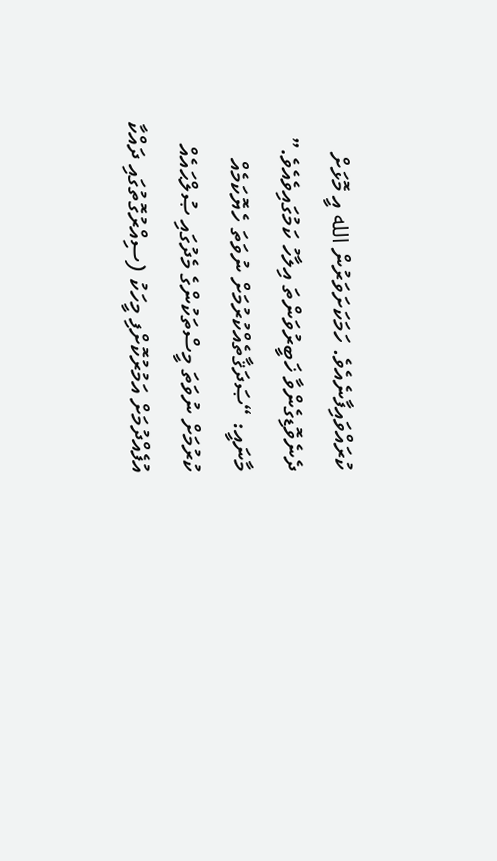ކުރައްވައިފާނެއެވެ. ހަމަކަށަވަރުން الله އީ މޮޅަށް ދެނެވޮޑިގެންވާ ޚަބީރުވަންތަ އިލާހު ކަމުގައިވެއެވެ.”
މާނައީ: “ޞަދަޤާތެއްކުރުމަށް ނުވަތަ ހެޔޮކަމެއް ކުރުމަށް ނުވަތަ މީސްތަކުންގެ މެދުގައި ޞުލްޙައެއް އުފެއްދުމަށް އަމުރުކޮށްފި މީހަކު (ސިއްރުގޮތުގައި ދައްކާ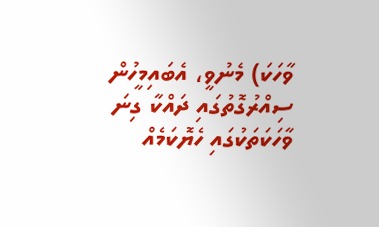ވާހަކަ) މެނުވީ، އެބައިމީހުން ސިއްރުގޮތުގައި ދައްކާ ގިނަ ވާހަކަތަކުގައި ހެޔޮކަމެއް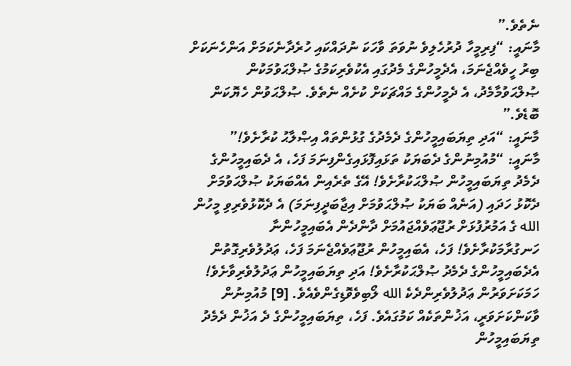ނެތެވެ.”
މާނައީ: “ފިރިމީހާ ދުރުހެލިވެ ނުވަތަ ވާހަކަ ނުދައްކައި ހުރެދާނެކަމަށް އަންހެނަކަށް ބިރު ހީވެއްޖެނަމަ، އެދެމީހުންގެ މެދުގައި އެކުވެރިކަމުގެ ޞުލްޙަވުމަކުން ޞުލްޙަވުމާމެދު، އެ ދެމީހުންގެ މައްޗަކަށް ކުށެއް ނެތެވެ. ޞުލްޙަވުން ހެޔޮކަން ބޮޑެވެ.”
މާނައީ: “އަދި ތިޔަބައިމީހުންގެ ދެމެދުގެ ގުޅުންތައް އިޞްލާޙު ކުރާށެވެ!”
މާނައީ: “މުއުމިނުންގެ ދެބަޔަކު ތަޅައިފޮޅައިގެންފިނަމަ ފަހެ، އެ ދެބައިމީހުންގެ ދެމެދު ތިޔަބައިމީހުން ޞުލްޙަކުރާށެވެ! އޭގެ ތެރެއިން އެއްބަޔަކު ޞުލްޙަވުމަށް ދެކޮޅު ހަދައި (އަނެއް ބަޔަކު ޞުލްޙަވުމަށް އިޖާބަދީފިނަމަ) އެ ދެކޮޅުވެރިވި މީހުން الله ގެ އަމުރުފުޅަށް ރުޖޫޢަވެއްޖައުމަށް ދާންދެން އެބައިމީހުންނާ ހަނގުރާމަކުރާށެވެ! ފަހެ، އެބައިމީހުން ރުޖޫޢަވެއްޖެނަމަ ފަހެ، ޢަދުލުވެރިގޮތުން އެދެބައިމީހުންގެ ދެމެދު ޞުލްޙަކުރާށެވެ! އަދި ތިޔަބައިމީހުން ޢަދުލުވެރިވާށެވެ! ހަމަކަށަވަރުން ޢަދުލުވެރިންދެކެ الله ލޯބިވެވޮޑިގެންވެއެވެ. [9] މުއުމިނުން ވާކަންކަށަވަރީ، އަޚުންތަކެއް ކަމުގައެވެ. ފަހެ، ތިޔަބައިމީހުންގެ ދެ އަޚުން ދެމެދު ތިޔަބައިމީހުން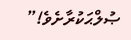ޞުލްޙަކުރާށެވެ!”